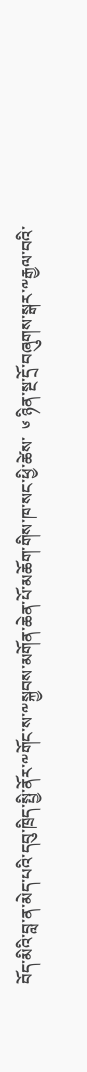བོད་མིའི་བླ་ན་མེད་པའི་དབུ་ཁྲིད་སྤྱི་ནོར་༸གོང་ས་༸སྐྱབས་མགོན་ཆེན་པོ་མཆོག་གིས་ཁ་སང་ཕྱི་ཚེས་  ༦ ཉིན་སྔ་དྲོ་བཞུགས་སྒར་༸རྒྱལ་བའི་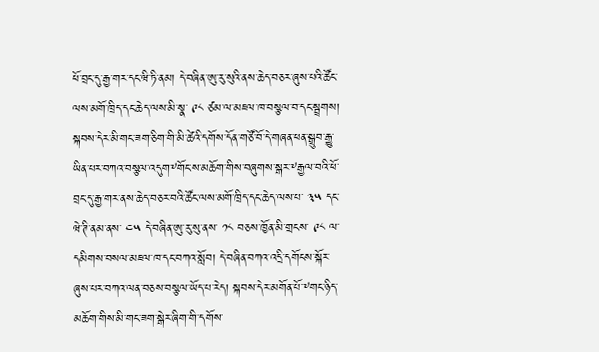ཕོ་བྲང་དུ་རྒྱ་གར་དང་ཝི་ཏི་ནམ། དེ་བཞིན་ཨུ་རུ་སུའི་ནས་ཆེད་བཅར་ཞུས་པའི་ཚོང་ལས་མགོ་ཁྲིད་དང་ཆེད་ལས་མི་སྣ་ ༩༨ ཙམ་ལ་མཇལ་ཁ་བསྩལ་བ་དང་སྦྲགས། སྐབས་དེར་མི་གང་ཟག་ཅིག་གི་མི་ཚེའི་དགོས་དོན་གཙོ་བོ་དེ་གཞན་ཕན་སྒྲུབ་རྒྱུ་ཡིན་པར་བཀའ་བསྩལ་འདུག༸གོང་ས་མཆོག་གིས་བཞུགས་སྒར་༸རྒྱལ་བའི་ཕོ་བྲང་དུ་རྒྱ་གར་ནས་ཆེད་བཅར་བའི་ཚོང་ལས་མགོ་ཁྲིད་དང་ཆེད་ལས་པ་ ༣༥ དང་ཝེ་ཊི་ནམ་ནས་ ༤༥ དེ་བཞིན་ཨུ་རུ་སུ་ནས་ ༡༨ བཅས་ཁྱོན་མི་གྲངས་ ༩༨ ལ་དམིགས་བསལ་མཇལ་ཁ་དང་བཀའ་སློབ། དེ་བཞིན་བཀའ་འདྲི་དགོངས་སྐོར་ཞུས་པར་བཀའ་ལན་བཅས་བསྩལ་ཡོད་པ་རེད། སྐབས་དེར་མགོན་པོ་༸གང་ཉིད་མཆོག་གིས་མི་གང་ཟག་སྒེར་ཞིག་གི་དགོས་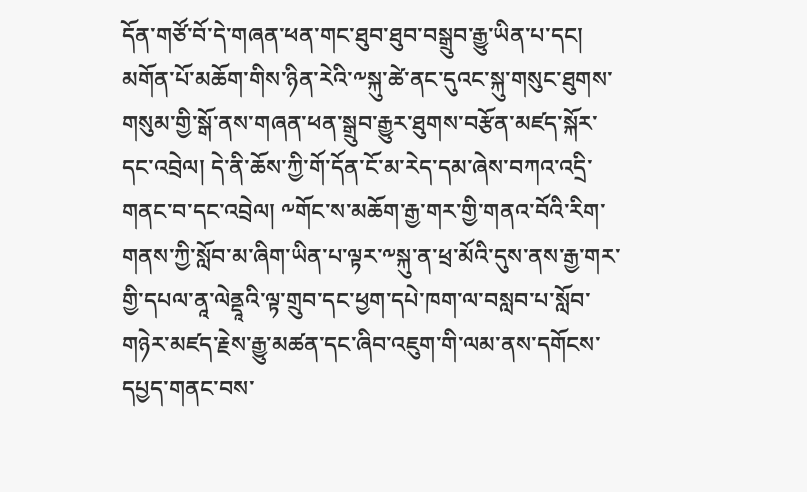དོན་གཙོ་བོ་དེ་གཞན་ཕན་གང་ཐུབ་ཐུབ་བསྒྲུབ་རྒྱུ་ཡིན་པ་དང། མགོན་པོ་མཆོག་གིས་ཉིན་རེའི་༸སྐུ་ཚེ་ནང་དུའང་སྐུ་གསུང་ཐུགས་གསུམ་གྱི་སྒོ་ནས་གཞན་ཕན་སྒྲུབ་རྒྱུར་ཐུགས་བརྩོན་མཛད་སྐོར་དང་འབྲེལ། དེ་ནི་ཆོས་ཀྱི་གོ་དོན་ངོ་མ་རེད་དམ་ཞེས་བཀའ་འདྲི་གནང་བ་དང་འབྲེལ། ༸གོང་ས་མཆོག་རྒྱ་གར་གྱི་གནའ་བོའི་རིག་གནས་ཀྱི་སློབ་མ་ཞིག་ཡིན་པ་ལྟར་༸སྐུ་ན་ཕྲ་མོའི་དུས་ནས་རྒྱ་གར་གྱི་དཔལ་ནཱ་ལེནྡཱའི་ལྟ་གྲུབ་དང་ཕྱག་དཔེ་ཁག་ལ་བསླབ་པ་སློབ་གཉེར་མཛད་རྗེས་རྒྱུ་མཚན་དང་ཞིབ་འཇུག་གི་ལམ་ནས་དགོངས་དཔྱད་གནང་བས་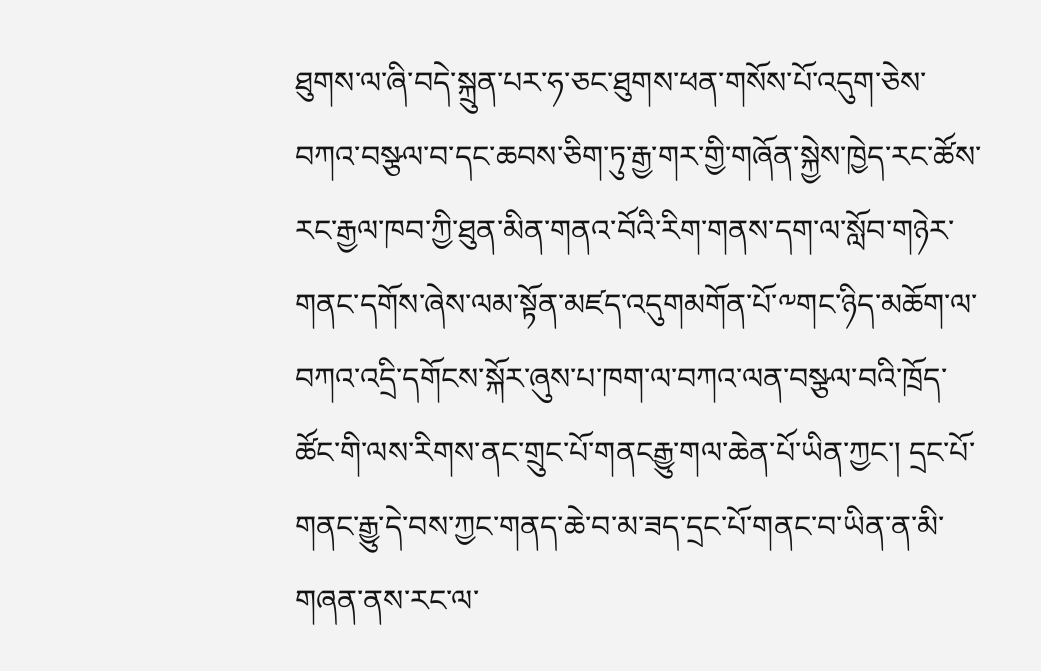ཐུགས་ལ་ཞི་བདེ་སྐྲུན་པར་ཧ་ཅང་ཐུགས་ཕན་གསོས་པོ་འདུག་ཅེས་བཀའ་བསྩལ་བ་དང་ཆབས་ཅིག་ཏུ་རྒྱ་གར་གྱི་གཞོན་སྐྱེས་ཁྱེད་རང་ཚོས་རང་རྒྱལ་ཁབ་ཀྱི་ཐུན་མིན་གནའ་བོའི་རིག་གནས་དག་ལ་སློབ་གཉེར་གནང་དགོས་ཞེས་ལམ་སྟོན་མཛད་འདུགམགོན་པོ་༸གང་ཉིད་མཆོག་ལ་བཀའ་འདྲི་དགོངས་སྐོར་ཞུས་པ་ཁག་ལ་བཀའ་ལན་བསྩལ་བའི་ཁྲོད་ཚོང་གི་ལས་རིགས་ནང་གྲུང་པོ་གནངརྒྱུ་གལ་ཆེན་པོ་ཡིན་ཀྱང་། དྲང་པོ་གནང་རྒྱུ་དེ་བས་ཀྱང་གནད་ཆེ་བ་མ་ཟད་དྲང་པོ་གནང་བ་ཡིན་ན་མི་གཞན་ནས་རང་ལ་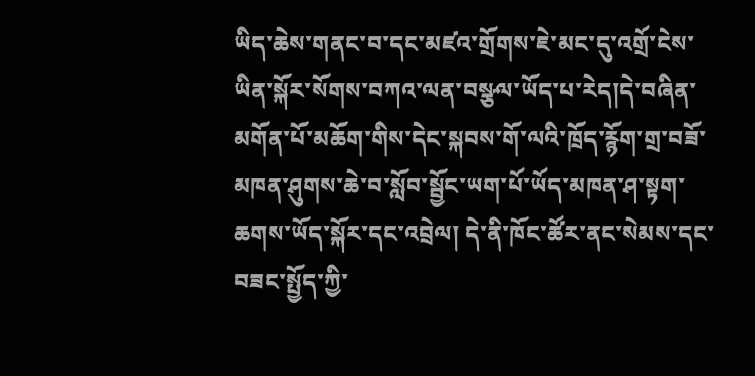ཡིད་ཆེས་གནང་བ་དང་མཛའ་གྲོགས་ཇེ་མང་དུ་འགྲོ་ངེས་ཡིན་སྐོར་སོགས་བཀའ་ལན་བསྩལ་ཡོད་པ་རེད།དེ་བཞིན་མགོན་པོ་མཆོག་གིས་དེང་སྐབས་གོ་ལའི་ཁྲོད་རྙོག་གྲ་བཟོ་མཁན་ཤུགས་ཆེ་བ་སློབ་སྦྱོང་ཡག་པོ་ཡོད་མཁན་ཤ་སྟག་ཆགས་ཡོད་སྐོར་དང་འབྲེལ། དེ་ནི་ཁོང་ཚོར་ནང་སེམས་དང་བཟང་སྤྱོད་ཀྱི་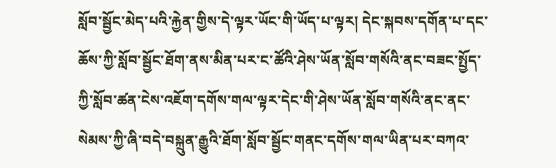སློབ་སྦྱོང་མེད་པའི་རྐྱེན་གྱིས་དེ་ལྟར་ཡོང་གི་ཡོད་པ་ལྟར། དེང་སྐབས་དགོན་པ་དང་ཆོས་ཀྱི་སློབ་སྦྱོང་ཐོག་ནས་མིན་པར་ང་ཚོའི་ཤེས་ཡོན་སློབ་གསོའི་ནང་བཟང་སྤྱོད་ཀྱི་སློབ་ཚན་ངེས་འཇོག་དགོས་གལ་ལྟར་དེང་གི་ཤེས་ཡོན་སློབ་གསོའི་ནང་ནང་སེམས་ཀྱི་ཞི་བདེ་བསྐྲུན་རྒྱུའི་ཐོག་སློབ་སྦྱོང་གནང་དགོས་གལ་ཡིན་པར་བཀའ་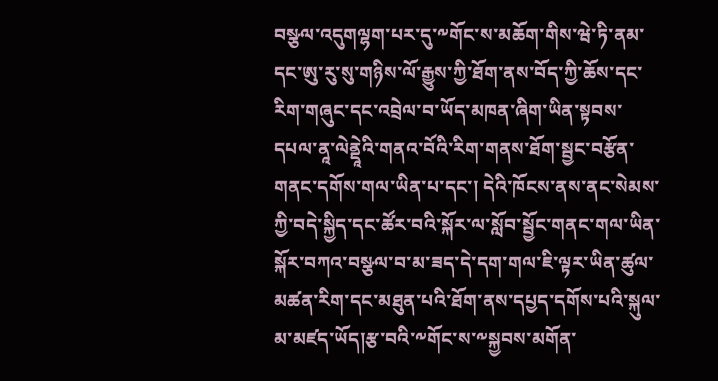བསྩལ་འདུགལྷག་པར་དུ་༸གོང་ས་མཆོག་གིས་ཝེ་ཏི་ནམ་དང་ཨུ་རུ་སུ་གཉིས་ལོ་རྒྱུས་ཀྱི་ཐོག་ནས་བོད་ཀྱི་ཆོས་དང་རིག་གཞུང་དང་འབྲེལ་བ་ཡོད་མཁན་ཞིག་ཡིན་སྟབས་དཔལ་ནཱ་ལེནྡཱེའི་གནའ་བོའི་རིག་གནས་ཐོག་སྦྱང་བརྩོན་གནང་དགོས་གལ་ཡིན་པ་དང་། དེའི་ཁོངས་ནས་ནང་སེམས་ཀྱི་བདེ་སྐྱིད་དང་ཚོར་བའི་སྐོར་ལ་སློབ་སྦྱོང་གནང་གལ་ཡིན་སྐོར་བཀའ་བསྩལ་བ་མ་ཟད་དེ་དག་གལ་ཇི་ལྟར་ཡིན་ཚུལ་མཚན་རིག་དང་མཐུན་པའི་ཐོག་ནས་དཔྱད་དགོས་པའི་སྐུལ་མ་མཛད་ཡོད།རྩ་བའི་༸གོང་ས་༸སྐྱབས་མགོན་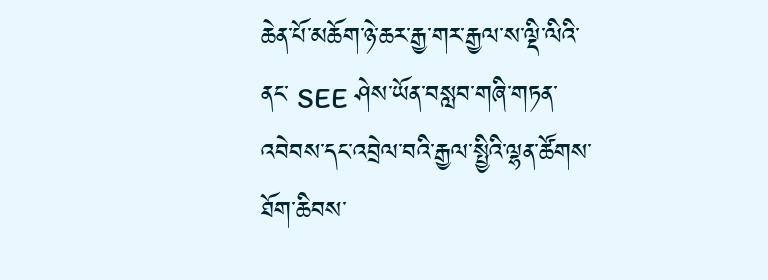ཆེན་པོ་མཆོག་ཉེ་ཆར་རྒྱ་གར་རྒྱལ་ས་ལྡི་ལིའི་ནང་ SEE ཤེས་ཡོན་བསླབ་གཞི་གཏན་འབེབས་དང་འབྲེལ་བའི་རྒྱལ་སྤྱིའི་ལྷན་ཚོགས་ཐོག་ཆིབས་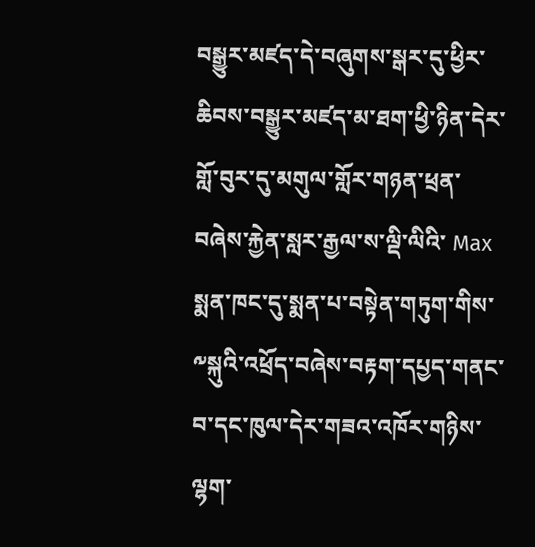བསྒྱུར་མཛད་དེ་བཞུགས་སྒར་དུ་ཕྱིར་ཆིབས་བསྒྱུར་མཛད་མ་ཐག་ཕྱི་ཉིན་དེར་གློ་བུར་དུ་མགུལ་གློར་གཉན་ཕྲན་བཞེས་རྐྱེན་སླར་རྒྱལ་ས་ལྡི་ལིའི་ Max སྨན་ཁང་དུ་སྨན་པ་བསྟེན་གཏུག་གིས་༸སྐུའི་འཕྲོད་བཞེས་བརྟག་དཔྱད་གནང་བ་དང་ཁུལ་དེར་གཟའ་འཁོར་གཉིས་ལྷག་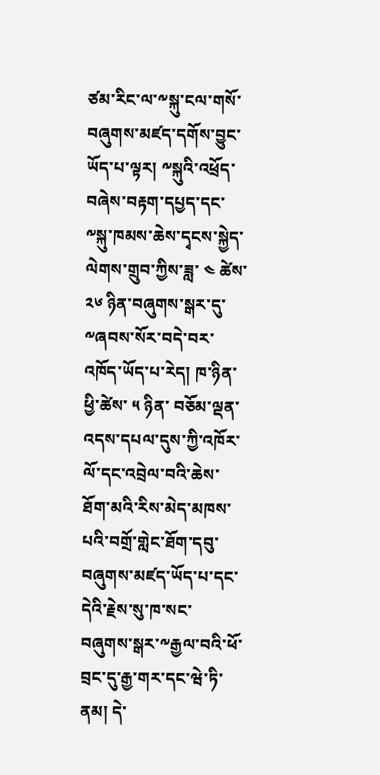ཙམ་རིང་ལ་༸སྐུ་ངལ་གསོ་བཞུགས་མཛད་དགོས་བྱུང་ཡོད་པ་ལྟར། ༸སྐུའི་འཕྲོད་བཞེས་བརྟག་དཔྱད་དང་༸སྐུ་ཁམས་ཆེས་དྭངས་སྐྱེད་ལེགས་གྲུབ་ཀྱིས་ཟླ་ ༤ ཚེས་ ༢༦ ཉིན་བཞུགས་སྒར་དུ་༸ཞབས་སོར་བདེ་བར་འཁོད་ཡོད་པ་རེད། ཁ་ཉིན་ཕྱི་ཚེས་ ༥ ཉིན་ བཅོམ་ལྡན་འདས་དཔལ་དུས་ཀྱི་འཁོར་ལོ་དང་འབྲེལ་བའི་ཆེས་ཐོག་མའི་རིས་མེད་མཁས་པའི་བགྲོ་གླེང་ཐོག་དབུ་བཞུགས་མཛད་ཡོད་པ་དང་དེའི་རྗེས་སུ་ཁ་སང་བཞུགས་སྒར་༸རྒྱལ་བའི་ཕོ་བྲང་དུ་རྒྱ་གར་དང་ཝེ་ཏི་ནམ། དེ་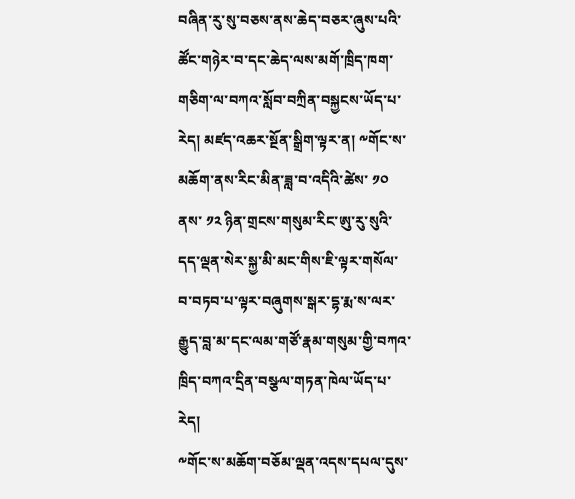བཞིན་རུ་སུ་བཅས་ནས་ཆེད་བཅར་ཞུས་པའི་ཚོང་གཉེར་བ་དང་ཆེད་ལས་མགོ་ཁྲིད་ཁག་གཅིག་ལ་བཀའ་སློབ་བཀྲིན་བསྐྱངས་ཡོད་པ་རེད། མཛད་འཆར་སྔོན་སྒྲིག་ལྟར་ན། ༸གོང་ས་མཆོག་ནས་རིང་མིན་ཟླ་བ་འདིའི་ཚེས་ ༡༠ ནས་ ༡༢ ཉིན་གྲངས་གསུམ་རིང་ཨུ་རུ་སུའི་དད་ལྡན་སེར་སྐྱ་མི་མང་གིས་ཇི་ལྟར་གསོལ་བ་བཏབ་པ་ལྟར་བཞུགས་སྒར་དྷ་རྨ་ས་ལར་རྒྱུད་བླ་མ་དང་ལམ་གཙོ་རྣམ་གསུམ་གྱི་བཀའ་ཁྲིད་བཀའ་དྲིན་བསྩལ་གཏན་ཁེལ་ཡོད་པ་རེད།
༸གོང་ས་མཆོག་བཅོམ་ལྡན་འདས་དཔལ་དུས་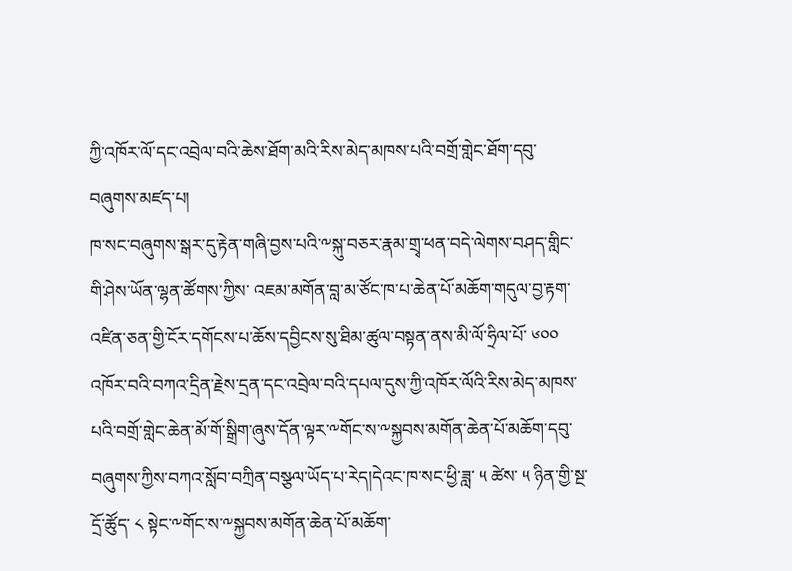ཀྱི་འཁོར་ལོ་དང་འབྲེལ་བའི་ཆེས་ཐོག་མའི་རིས་མེད་མཁས་པའི་བགྲོ་གླེང་ཐོག་དབུ་བཞུགས་མཛད་པ།
ཁ་སང་བཞུགས་སྒར་དུ་རྟེན་གཞི་བྱས་པའི་༸སྐུ་བཅར་རྣམ་གྲྭ་ཕན་བདེ་ལེགས་བཤད་གླིང་གི་ཤེས་ཡོན་ལྷན་ཚོགས་ཀྱིས་ འཇམ་མགོན་བླ་མ་ཙོང་ཁ་པ་ཆེན་པོ་མཆོག་གདུལ་བྱ་རྟག་འཛིན་ཅན་གྱི་ངོར་དགོངས་པ་ཆོས་དབྱིངས་སུ་ཐིམ་ཚུལ་བསྟན་ནས་མི་ལོ་ཧྲིལ་པོ་ ༦༠༠ འཁོར་བའི་བཀའ་དྲིན་རྗེས་དྲན་དང་འབྲེལ་བའི་དཔལ་དུས་ཀྱི་འཁོར་ལོའི་རིས་མེད་མཁས་པའི་བགྲོ་གླེང་ཆེན་མོ་གོ་སྒྲིག་ཞུས་དོན་ལྟར་༸གོང་ས་༸སྐྱབས་མགོན་ཆེན་པོ་མཆོག་དབུ་བཞུགས་ཀྱིས་བཀའ་སློབ་བཀྲིན་བསྩལ་ཡོད་པ་རེད།དེའང་ཁ་སང་ཕྱི་ཟླ་ ༥ ཚེས་ ༥ ཉིན་གྱི་སྔ་དྲོ་ཚོུད་ ༨ སྟེང་༸གོང་ས་༸སྐྱབས་མགོན་ཆེན་པོ་མཆོག་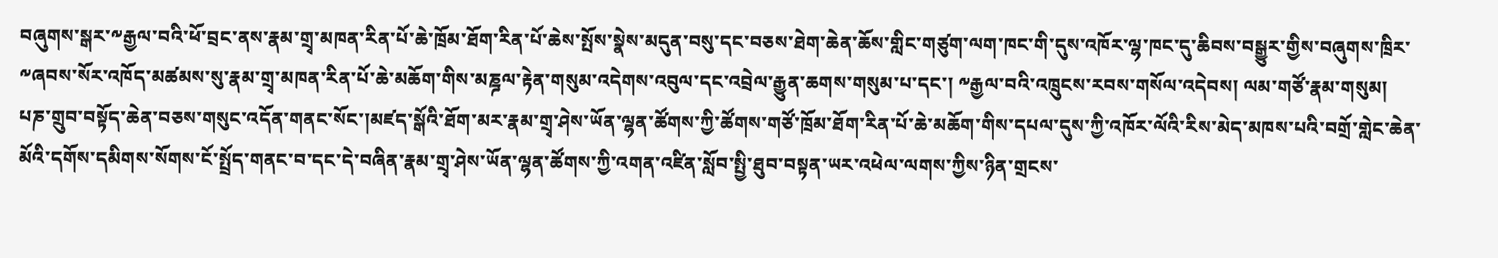བཞུགས་སྒར་༸རྒྱལ་བའི་ཕོ་བྲང་ནས་རྣམ་གྲྭ་མཁན་རིན་པོ་ཆེ་ཁྲོམ་ཐོག་རིན་པོ་ཆེས་སྤོས་སྣེས་མདུན་བསུ་དང་བཅས་ཐེག་ཆེན་ཆོས་གླིང་གཙུག་ལག་ཁང་གི་དུས་འཁོར་ལྷ་ཁང་དུ་ཆིབས་བསྒྱུར་གྱིས་བཞུགས་ཁྲིར་༸ཞབས་སོར་འཁོད་མཚམས་སུ་རྣམ་གྲྭ་མཁན་རིན་པོ་ཆེ་མཆོག་གིས་མཎྜལ་རྟེན་གསུམ་འདེགས་འབུལ་དང་འབྲེལ་རྒྱུན་ཆགས་གསུམ་པ་དང་། ༸རྒྱལ་བའི་འཁྲུངས་རབས་གསོལ་འདེབས། ལམ་གཙོ་རྣམ་གསུམ། པཎ་གྲུབ་བསྟོད་ཆེན་བཅས་གསུང་འདོན་གནང་སོང་།མཛད་སྒོའི་ཐོག་མར་རྣམ་གྲྭ་ཤེས་ཡོན་ལྷན་ཚོགས་ཀྱི་ཚོགས་གཙོ་ཁྲོམ་ཐོག་རིན་པོ་ཆེ་མཆོག་གིས་དཔལ་དུས་ཀྱི་འཁོར་ལོའི་རིས་མེད་མཁས་པའི་བགྲོ་གླེང་ཆེན་མོའི་དགོས་དམིགས་སོགས་ངོ་སྤྲོད་གནང་བ་དང་དེ་བཞིན་རྣམ་གྲྭ་ཤེས་ཡོན་ལྷན་ཚོགས་ཀྱི་འགན་འཛིན་སློབ་སྤྱི་ཐུབ་བསྟན་ཡར་འཕེལ་ལགས་ཀྱིས་ཉིན་གྲངས་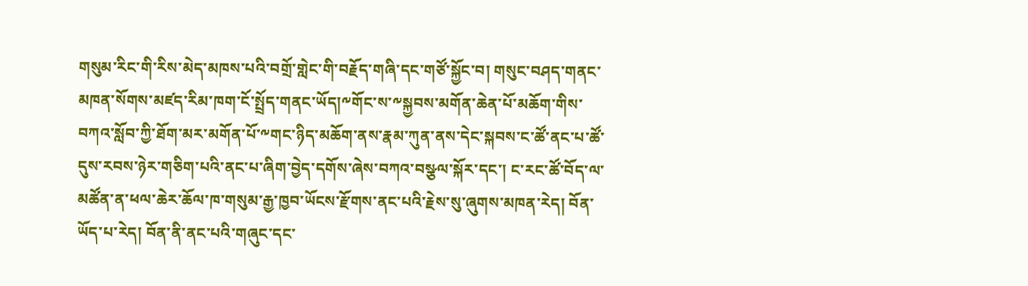གསུམ་རིང་གི་རིས་མེད་མཁས་པའི་བགྲོ་གླེང་གི་བརྗོད་གཞི་དང་གཙོ་སྐྱོང་བ། གསུང་བཤད་གནང་མཁན་སོགས་མཛད་རིམ་ཁག་ངོ་སྤྲོད་གནང་ཡོད།༸གོང་ས་༸སྐྱབས་མགོན་ཆེན་པོ་མཆོག་གིས་བཀའ་སློབ་ཀྱི་ཐོག་མར་མགོན་པོ་༸གང་ཉིད་མཆོག་ནས་རྣམ་ཀུན་ནས་དེང་སྐབས་ང་ཚོ་ནང་པ་ཚོ་དུས་རབས་ཉེར་གཅིག་པའི་ནང་པ་ཞིག་བྱེད་དགོས་ཞེས་བཀའ་བསྩལ་སྐོར་དང་། ང་རང་ཚོ་བོད་ལ་མཚོན་ན་ཕལ་ཆེར་ཆོལ་ཁ་གསུམ་རྒྱ་ཁྱབ་ཡོངས་རྫོགས་ནང་པའི་རྗེས་སུ་ཞུགས་མཁན་རེད། བོན་ཡོད་པ་རེད། བོན་ནི་ནང་པའི་གཞུང་དང་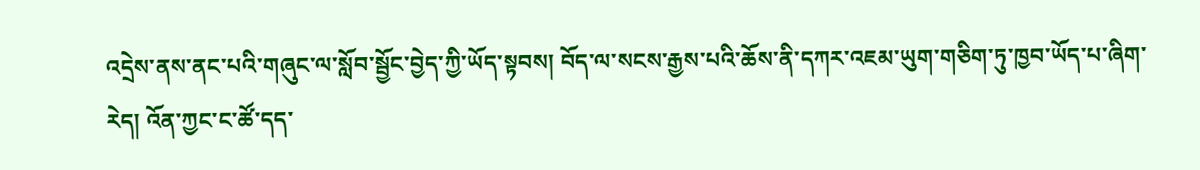འདྲེས་ནས་ནང་པའི་གཞུང་ལ་སློབ་སྦྱོང་བྱེད་ཀྱི་ཡོད་སྟབས། བོད་ལ་སངས་རྒྱས་པའི་ཆོས་ནི་དཀར་འཇམ་ཡུག་གཅིག་ཏུ་ཁྱབ་ཡོད་པ་ཞིག་རེད། འོན་ཀྱང་ང་ཚོ་དད་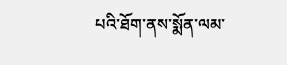པའི་ཐོག་ནས་སྨོན་ལམ་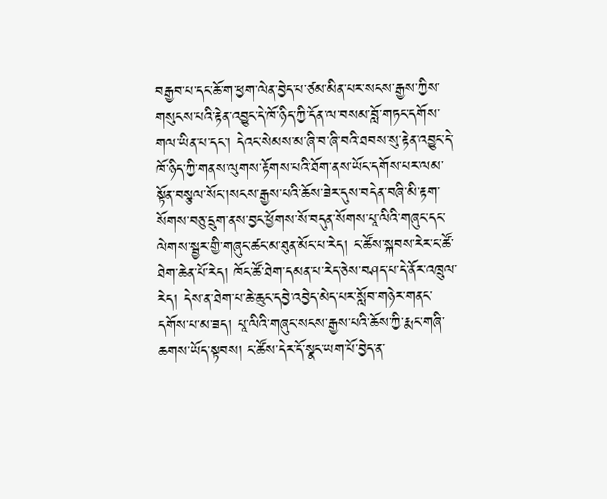བརྒྱབ་པ་དང་ཆོ་ག་ཕྱག་ལེན་བྱེད་པ་ཙམ་མིན་པར་སངས་རྒྱས་ཀྱིས་གསུངས་པའི་རྟེན་འབྱུང་དེ་ཁོ་ཉིད་ཀྱི་དོན་ལ་བསམ་བློ་གཏང་དགོས་གལ་ཡིན་པ་དང་། དེའང་སེམས་མ་ཞི་བ་ཞི་བའི་ཐབས་སུ་རྟེན་འབྱུང་དེ་ཁོ་ཉིད་ཀྱི་གནས་ལུགས་རྟོགས་པའི་ཐོག་ནས་ཡོང་དགོས་པར་ལམ་སྟོན་བསྩལ་སོང་།སངས་རྒྱས་པའི་ཆོས་ཟེར་དུས་བདེན་བཞི་མི་རྟག་སོགས་བཅུ་དྲུག་ནས་བྱང་ཕྱོགས་སོ་བདུན་སོགས་པཱ་ལིའི་གཞུང་དང་ལེགས་སྦྱར་གྱི་གཞུང་ཚང་མ་ཐུན་མོང་པ་རེད། ང་ཚོས་སྐབས་རེར་ང་ཚོ་ཐེག་ཆེན་པོ་རེད། ཁོང་ཚོ་ཐེག་དམན་པ་རེད་ཅེས་བཤད་པ་དེ་ནོར་འཁྲུལ་རེད། དེས་ན་ཐེག་པ་ཆེ་ཆུང་དབྱེ་འབྱེད་མེད་པར་སློབ་གཉེར་གནང་དགོས་པ་མ་ཟད། པཱ་ལིའི་གཞུང་སངས་རྒྱས་པའི་ཆོས་ཀྱི་རྨང་གཞི་ཆགས་ཡོད་སྟབས། ང་ཚོས་དེར་དོ་སྣང་ཡག་པོ་བྱེད་ན་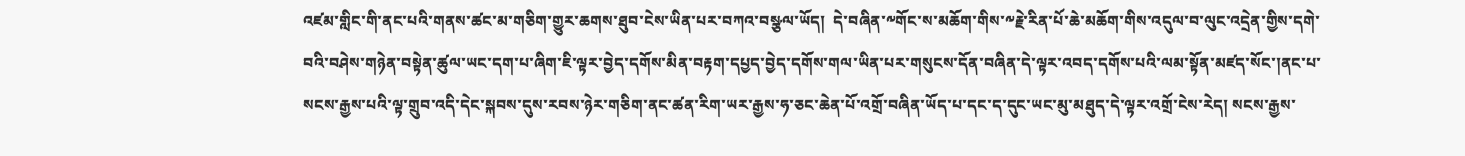འཛམ་གླིང་གི་ནང་པའི་གནས་ཚང་མ་གཅིག་གྱུར་ཆགས་ཐུབ་ངེས་ཡིན་པར་བཀའ་བསྩལ་ཡོད།  དེ་བཞིན་༸གོང་ས་མཆོག་གིས་༸རྗེ་རིན་པོ་ཆེ་མཆོག་གིས་འདུལ་བ་ལུང་འདྲེན་གྱིས་དགེ་བའི་བཤེས་གཉེན་བསྟེན་ཚུལ་ཡང་དག་པ་ཞིག་ཇི་ལྟར་བྱེད་དགོས་མིན་བརྟག་དཔྱད་བྱེད་དགོས་གལ་ཡིན་པར་གསུངས་དོན་བཞིན་དེ་ལྟར་འབད་དགོས་པའི་ལམ་སྟོན་མཛད་སོང་།ནང་པ་སངས་རྒྱས་པའི་ལྟ་གྲུབ་འདི་དེང་སྐབས་དུས་རབས་ཉེར་གཅིག་ནང་ཚན་རིག་ཡར་རྒྱས་ཧ་ཅང་ཆེན་པོ་འགྲོ་བཞིན་ཡོད་པ་དང་ད་དུང་ཡང་མུ་མཐུད་དེ་ལྟར་འགྲོ་ངེས་རེད། སངས་རྒྱས་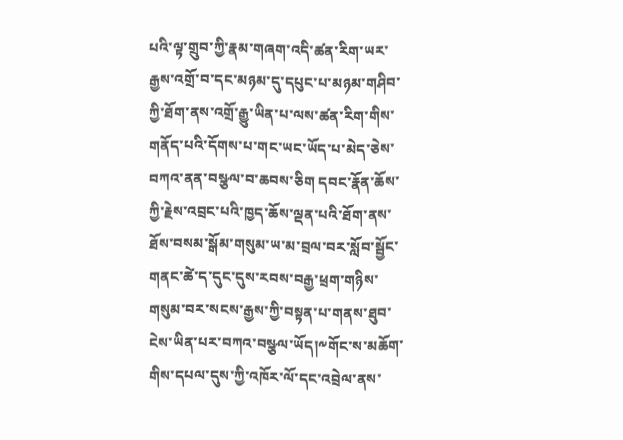པའི་ལྟ་གྲུབ་ཀྱི་རྣམ་གཞག་འདི་ཚན་རིག་ཡར་རྒྱས་འགྲོ་བ་དང་མཉམ་དུ་དཔུང་པ་མཉམ་གཤིབ་ཀྱི་ཐོག་ནས་འགྲོ་རྒྱུ་ཡིན་པ་ལས་ཚན་རིག་གིས་གནོད་པའི་དོགས་པ་གང་ཡང་ཡོད་པ་མེད་ཅེས་བཀའ་ནན་བསྩལ་བ་ཆབས་ཅིག དབང་རྣོན་ཆོས་ཀྱི་རྗེས་འབྲང་པའི་ཁྱད་ཆོས་ལྡན་པའི་ཐོག་ནས་ཐོས་བསམ་སྒོམ་གསུམ་ཡ་མ་བྲལ་བར་སློབ་སྦྱོང་གནང་ཚེ་ད་དུང་དུས་རབས་བརྒྱ་ཕྲག་གཉིས་གསུམ་བར་སངས་རྒྱས་ཀྱི་བསྟན་པ་གནས་ཐུབ་ངེས་ཡིན་པར་བཀའ་བསྩལ་ཡོད།༸གོང་ས་མཆོག་གིས་དཔལ་དུས་ཀྱི་འཁོར་ལོ་དང་འབྲེལ་ནས་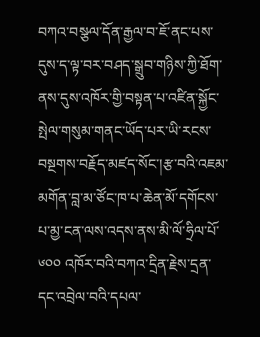བཀའ་བསྩལ་དོན་རྒྱལ་བ་ཇོ་ནང་པས་དུས་ད་ལྟ་བར་བཤད་སྒྲུབ་གཉིས་ཀྱི་ཐོག་ནས་དུས་འཁོར་གྱི་བསྟན་པ་འཛིན་སྐྱོང་སྤེལ་གསུམ་གནང་ཡོད་པར་ཡི་རངས་བསྔགས་བརྗོད་མཛད་སོང་།རྩ་བའི་འཇམ་མགོན་བླ་མ་ཙོང་ཁ་པ་ཆེན་མོ་དགོངས་པ་མྱ་ངན་ལས་འདས་ནས་མི་ལོ་ཧྲིལ་པོ་ ༦༠༠ འཁོར་བའི་བཀའ་དྲིན་རྗེས་དྲན་དང་འབྲེལ་བའི་དཔལ་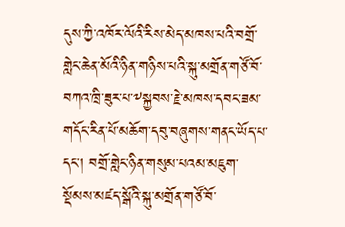དུས་ཀྱི་འཁོར་ལོའི་རིས་མེད་མཁས་པའི་བགྲོ་གླེང་ཆེན་མོའི་ཉིན་གཉིས་པའི་སྐུ་མགྲོན་གཙོ་བོ་བཀའ་ཁྲི་ཟུར་པ་༸སྐྱབས་རྗེ་མཁས་དབང་ཟམ་གདོང་རིན་པོ་མཆོག་དབུ་བཞུགས་གནང་ཡོད་པ་དང་། བགྲོ་གླེང་ཉིན་གསུམ་པའམ་མཇུག་སྡོམས་མཛད་སྒོའི་སྐུ་མགྲོན་གཙོ་བོ་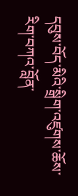དབུས་བོད་མིའི་སྒྲིག་འཛུགས་ཆོས་རིག་བཀའ་བློན་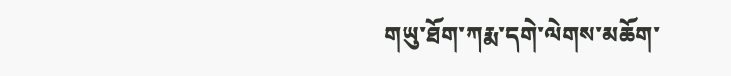གཡུ་ཐོག་ཀརྨ་དགེ་ལེགས་མཆོག་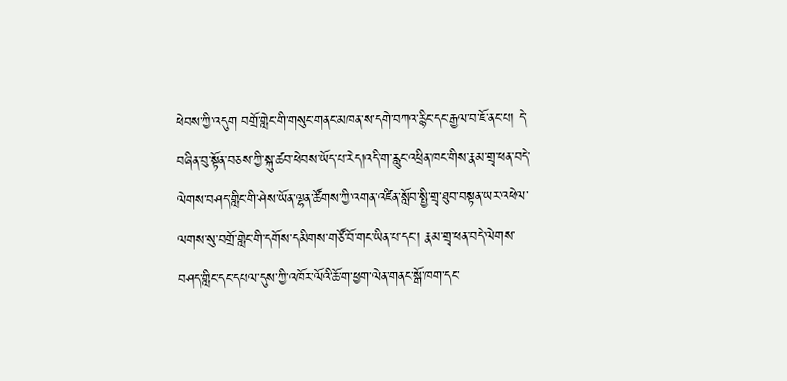ཕེབས་ཀྱི་འདུག བགྲོ་གླེང་གི་གསུང་གནང་མཁན་ས་དགེ་བཀའ་རྙིང་དང་རྒྱལ་བ་ཇོ་ནང་པ། དེ་བཞིན་བུ་སྟོན་བཅས་ཀྱི་སྐུ་ཚབ་ཕེབས་ཡོད་པ་རེད།འདི་ག་རླུང་འཕྲིན་ཁང་གིས་རྣམ་གྲྭ་ཕན་བདེ་ལེགས་བཤད་གླིང་གི་ཤེས་ཡོན་ལྷན་ཚོགས་ཀྱི་འགན་འཛིན་སློབ་སྤྱི་གྲྭ་ཐུབ་བསྟན་ཡར་འཕེལ་ལགས་སུ་བགྲོ་གླེང་གི་དགོས་དམིགས་གཙོ་བོ་གང་ཡིན་པ་དང་། རྣམ་གྲྭ་ཕན་བདེ་ལེགས་བཤད་གླིང་དང་དཔལ་དུས་ཀྱི་འཁོར་ལོའི་ཆོ་ག་ཕྱག་ལེན་གནང་སྒོ་ཁག་དང་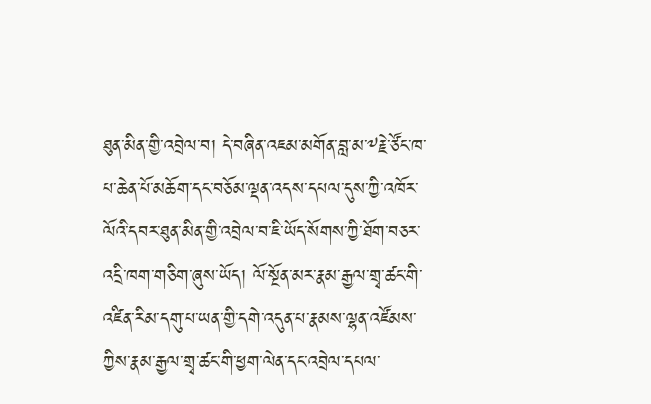ཐུན་མིན་གྱི་འབྲེལ་བ། དེ་བཞིན་འཇམ་མགོན་བླ་མ་༸རྗེ་ཙོང་ཁ་པ་ཆེན་པོ་མཆོག་དང་བཅོམ་ལྡན་འདས་དཔལ་དུས་ཀྱི་འཁོར་ལོའི་དབར་ཐུན་མིན་གྱི་འབྲེལ་བ་ཇི་ཡོད་སོགས་ཀྱི་ཐོག་བཅར་འདྲི་ཁག་གཅིག་ཞུས་ཡོད། ལོ་སྔོན་མར་རྣམ་རྒྱལ་གྲྭ་ཚང་གི་འཛིན་རིམ་དགུ་པ་ཡན་གྱི་དགེ་འདུན་པ་རྣམས་ལྷན་འཛོམས་ཀྱིས་རྣམ་རྒྱལ་གྲྭ་ཚང་གི་ཕྱག་ལེན་དང་འབྲེལ་དཔལ་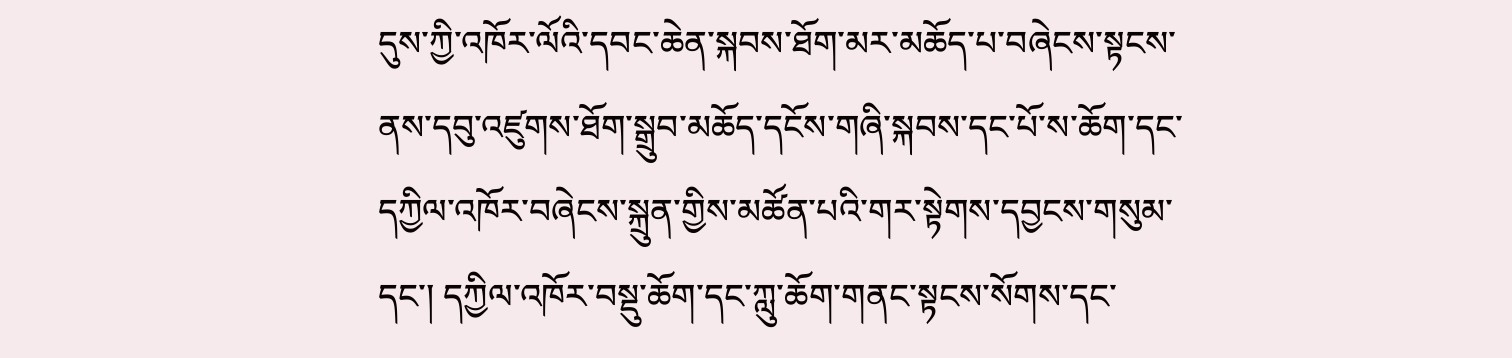དུས་ཀྱི་འཁོར་ལོའི་དབང་ཆེན་སྐབས་ཐོག་མར་མཆོད་པ་བཞེངས་སྟངས་ནས་དབུ་འཛུགས་ཐོག་སྒྲུབ་མཆོད་དངོས་གཞི་སྐབས་དང་པོ་ས་ཆོག་དང་དཀྱིལ་འཁོར་བཞེངས་སྐྲུན་གྱིས་མཚོན་པའི་གར་སྟེགས་དབྱངས་གསུམ་དང་། དཀྱིལ་འཁོར་བསྡུ་ཆོག་དང་ཀླུ་ཆོག་གནང་སྟངས་སོགས་དང་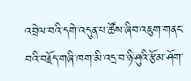འབྲེལ་བའི་དགེ་འདུན་པ་ཚོས་ཞིབ་འཇུག་གནང་བའི་བརྗོད་གཞི་ཁག་མི་འདྲ་བ་ཉི་ཤུའི་རྩོམ་ཤོག་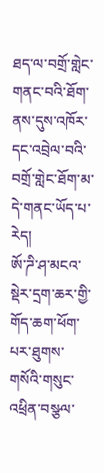ཐད་ལ་བགྲོ་གླེང་གནང་བའི་ཐོག་ནས་དུས་འཁོར་དང་འབྲེལ་བའི་བགྲོ་གླེང་ཐོག་མ་དེ་གནང་ཡོད་པ་རེད།
ཨོ་ཌི་ཤ་མངའ་སྡེར་དྲག་ཆར་གྱི་གོད་ཆག་ཕོག་པར་ཐུགས་གསོའི་གསུང་འཕྲིན་བསྩལ་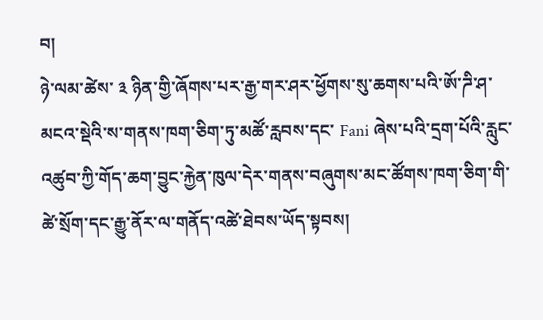བ།
ཉེ་ལམ་ཚེས་ ༣ ཉིན་གྱི་ཞོགས་པར་རྒྱ་གར་ཤར་ཕྱོགས་སུ་ཆགས་པའི་ཨོ་ཌི་ཤ་མངའ་སྡེའི་ས་གནས་ཁག་ཅིག་ཏུ་མཚོ་རླབས་དང་ Fani ཞེས་པའི་དྲག་པོའི་རླུང་འཚུབ་ཀྱི་གོད་ཆག་བྱུང་རྐྱེན་ཁུལ་དེར་གནས་བཞུགས་མང་ཚོགས་ཁག་ཅིག་གི་ཚེ་སྲོག་དང་རྒྱུ་ནོར་ལ་གནོད་འཚེ་ཐེབས་ཡོད་སྟབས།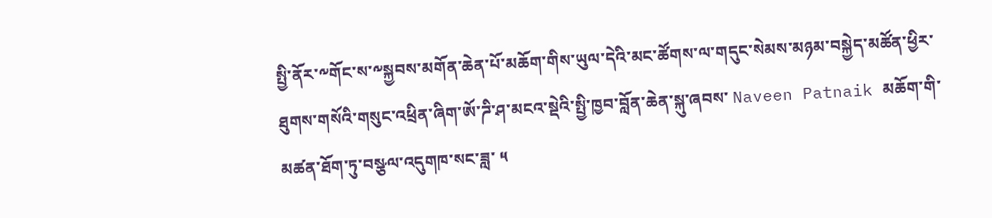སྤྱི་ནོར་༸གོང་ས་༸སྐྱབས་མགོན་ཆེན་པོ་མཆོག་གིས་ཡུལ་དེའི་མང་ཚོགས་ལ་གདུང་སེམས་མཉམ་བསྐྱེད་མཚོན་ཕྱིར་ཐུགས་གསོའི་གསུང་འཕྲིན་ཞིག་ཨོ་ཌི་ཤ་མངའ་སྡེའི་སྤྱི་ཁྱབ་བློན་ཆེན་སྐུ་ཞབས་ Naveen Patnaik མཆོག་གི་མཚན་ཐོག་ཏུ་བསྩལ་འདུགཁ་སང་ཟླ་ ༥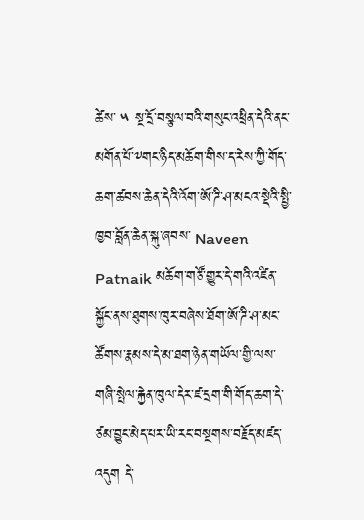ཚེས་ ༥ སྔ་དྲོ་བསྩལ་བའི་གསུང་འཕྲིན་དེའི་ནང་མགོན་པོ་༸གང་ཉིད་མཆོག་གིས་ད་རེས་ཀྱི་གོད་ཆག་ཚབས་ཆེན་དེའི་འོག་ཨོ་ཌི་ཤ་མངའ་སྡེའི་སྤྱི་ཁྱབ་བློན་ཆེན་སྐུ་ཞབས་ Naveen Patnaik མཆོག་གཙོ་གྱུར་དེ་གའི་འཛིན་སྐྱོང་ནས་ཐུགས་ཁུར་བཞེས་ཐོག་ཨོ་ཌི་ཤ་མང་ཚོགས་རྣམས་དེ་མ་ཐག་ཉེན་གཡོལ་གྱི་ལས་གཞི་སྤེལ་རྐྱེན་ཁུལ་དེར་ཛ་དྲག་གི་གོད་ཆག་དེ་ཙམ་བྱུང་མེད་པར་ཡི་རང་བསྔགས་བརྗོད་མཛད་འདུག དེ་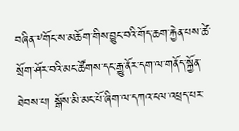བཞིན་༸གོང་ས་མཆོག་གིས་བྱུང་བའི་གོད་ཆག་རྐྱེན་པས་ཚེ་སྲོག་ཤོར་བའི་མང་ཚོགས་དང་རྒྱུ་ནོར་དག་ལ་གནོད་སྐྱོན་ཐེབས་པ། སྒོས་མི་མང་པོ་ཞིག་ལ་དཀའ་ངལ་འཕྲད་པར་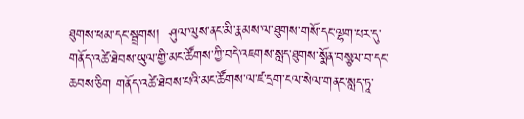ཐུགས་ཕམ་དང་སྦྲགས།  ཤུལ་ལུས་ནང་མི་རྣམས་ལ་ཐུགས་གསོ་དང་ལྷག་པར་དུ་གནོད་འཚེ་ཐེབས་ཡུལ་གྱི་མང་ཚོགས་ཀྱི་བདེ་འཇགས་སླད་ཐུགས་སྨོན་བསྩལ་བ་དང་ཆབས་ཅིག གནོད་འཚེ་ཐེབས་པའི་མང་ཚོགས་ལ་ཛ་དྲག་ངལ་སེལ་གནང་སླད་ཏཱ་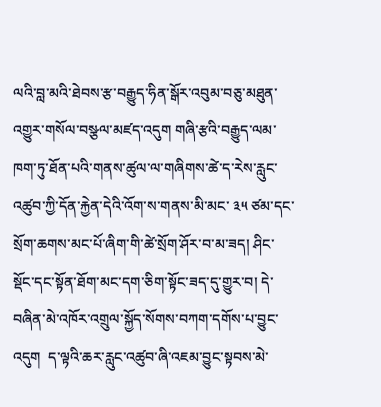ལའི་བླ་མའི་ཐེབས་རྩ་བརྒྱུད་ཧིན་སྒོར་འབུམ་བཅུ་མཐུན་འགྱུར་གསོལ་བསྩལ་མཛད་འདུག གཞི་རྩའི་བརྒྱུད་ལམ་ཁག་ཏུ་ཐོན་པའི་གནས་ཚུལ་ལ་གཞིགས་ཚེ་ད་རེས་རླུང་འཚུབ་ཀྱི་དོན་རྐྱེན་དེའི་འོག་ས་གནས་མི་མང་ ༣༥ ཙམ་དང་སྲོག་ཆགས་མང་པོ་ཞིག་གི་ཚེ་སྲོག་ཤོར་བ་མ་ཟད། ཤིང་སྡོང་དང་སྟོན་ཐོག་མང་དག་ཅིག་སྟོང་ཟད་དུ་གྱུར་བ། དེ་བཞིན་མེ་འཁོར་འགྲུལ་སྐྱོད་སོགས་བཀག་དགོས་པ་བྱུང་འདུག  ད་ལྟའི་ཆར་རླུང་འཚུབ་ཞི་འཇམ་བྱུང་སྟབས་མེ་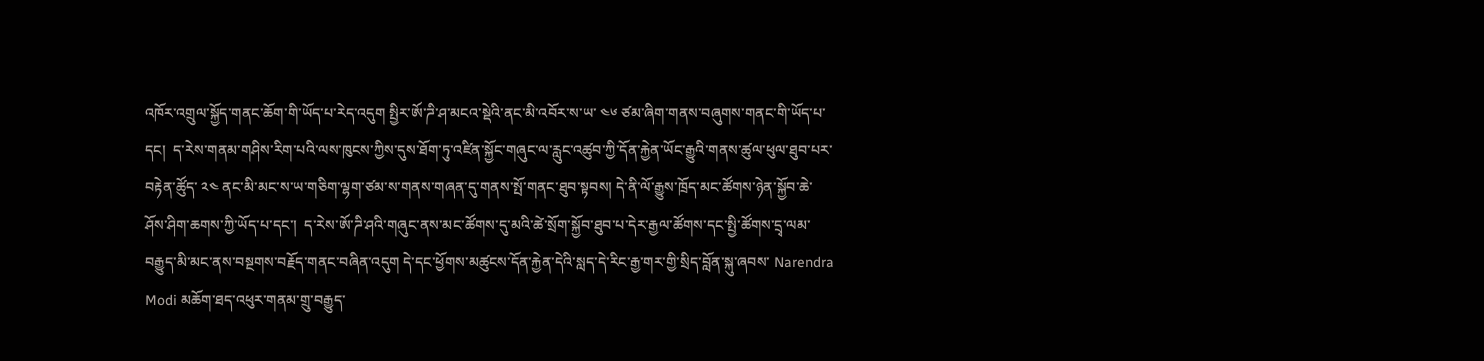འཁོར་འགྲུལ་སྐྱོད་གནང་ཆོག་གི་ཡོད་པ་རེད་འདུག སྤྱིར་ཨོ་ཌི་ཤ་མངའ་སྡེའི་ནང་མི་འབོར་ས་ཡ་ ༤༦ ཙམ་ཞིག་གནས་བཞུགས་གནང་གི་ཡོད་པ་དང།  ད་རེས་གནམ་གཤིས་རིག་པའི་ལས་ཁུངས་ཀྱིས་དུས་ཐོག་ཏུ་འཛིན་སྐྱོང་གཞུང་ལ་རླུང་འཚུབ་ཀྱི་དོན་རྐྱེན་ཡོང་རྒྱུའི་གནས་ཚུལ་ཕུལ་ཐུབ་པར་བརྟེན་ཚོུད་ ༢༤ ནང་མི་མང་ས་ཡ་གཅིག་ལྷག་ཙམ་ས་གནས་གཞན་དུ་གནས་སྤོ་གནང་ཐུབ་སྟབས། དེ་ནི་ལོ་རྒྱུས་ཁྲོད་མང་ཚོགས་ཉེན་སྐྱོབ་ཆེ་ཤོས་ཤིག་ཆགས་ཀྱི་ཡོད་པ་དང་།  ད་རེས་ཨོ་ཌི་ཤའི་གཞུང་ནས་མང་ཚོགས་དུ་མའི་ཚེ་སྲོག་སྐྱོབ་ཐུབ་པ་དེར་རྒྱལ་ཚོགས་དང་སྤྱི་ཚོགས་དྲྭ་ལམ་བརྒྱུད་མི་མང་ནས་བསྔགས་བརྗོད་གནང་བཞིན་འདུག དེ་དང་ཕྱོགས་མཚུངས་དོན་རྐྱེན་དེའི་སླད་དེ་རིང་རྒྱ་གར་གྱི་སྲིད་བློན་སྐུ་ཞབས་ Narendra Modi མཆོག་ཐད་འཕུར་གནམ་གྲུ་བརྒྱུད་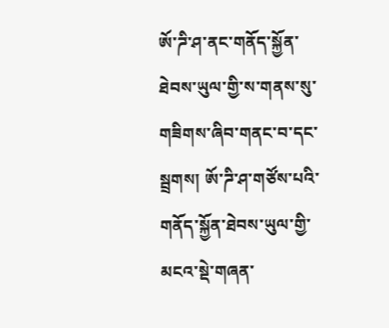ཨོ་ཌི་ཤ་ནང་གནོད་སྐྱོན་ཐེབས་ཡུལ་གྱི་ས་གནས་སུ་གཟིགས་ཞིབ་གནང་བ་དང་སྦྲགས། ཨོ་ཌི་ཤ་གཙོས་པའི་གནོད་སྐྱོན་ཐེབས་ཡུལ་གྱི་མངའ་སྡེ་གཞན་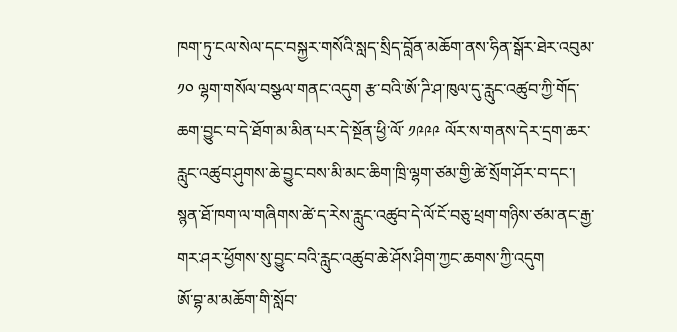ཁག་ཏུ་ངལ་སེལ་དང་བསྐྱར་གསོའི་སླད་སྲིད་བློན་མཆོག་ནས་ཧིན་སྒོར་ཐེར་འབུམ་ ༡༠ ལྷག་གསོལ་བསྩལ་གནང་འདུག རྩ་བའི་ཨོ་ཌི་ཤ་ཁུལ་དུ་རླུང་འཚུབ་ཀྱི་གོད་ཆག་བྱུང་བ་དེ་ཐོག་མ་མིན་པར་དེ་སྔོན་ཕྱི་ལོ་ ༡༩༩༩ ལོར་ས་གནས་དེར་དྲག་ཆར་རླུང་འཚུབ་ཤུགས་ཆེ་བྱུང་བས་མི་མང་ཆིག་ཁྲི་ལྷག་ཙམ་གྱི་ཚེ་སྲོག་ཤོར་བ་དང་། སྙན་ཐོ་ཁག་ལ་གཞིགས་ཚེ་ད་རེས་རླུང་འཚུབ་དེ་ལོ་ངོ་བཅུ་ཕྲག་གཉིས་ཙམ་ནང་རྒྱ་གར་ཤར་ཕྱོགས་སུ་བྱུང་བའི་རླུང་འཚུབ་ཆེ་ཤོས་ཤིག་ཀྱང་ཆགས་ཀྱི་འདུག
ཨོ་བྷ་མ་མཆོག་གི་སློབ་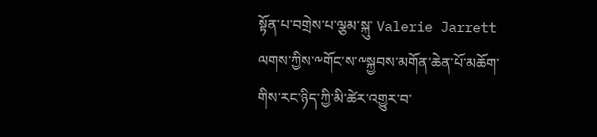སྟོན་པ་བགྲེས་པ་ལྕམ་སྐུ་ Valerie Jarrett ལགས་ཀྱིས་༸གོང་ས་༸སྐྱབས་མགོན་ཆེན་པོ་མཆོག་གིས་རང་ཉིད་ཀྱི་མི་ཚེར་འགྱུར་བ་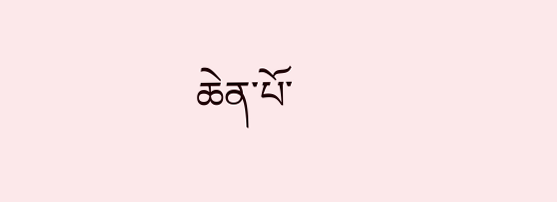ཆེན་པོ་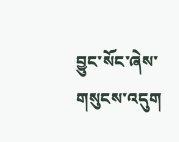བྱུང་སོང་ཞེས་གསུངས་འདུག